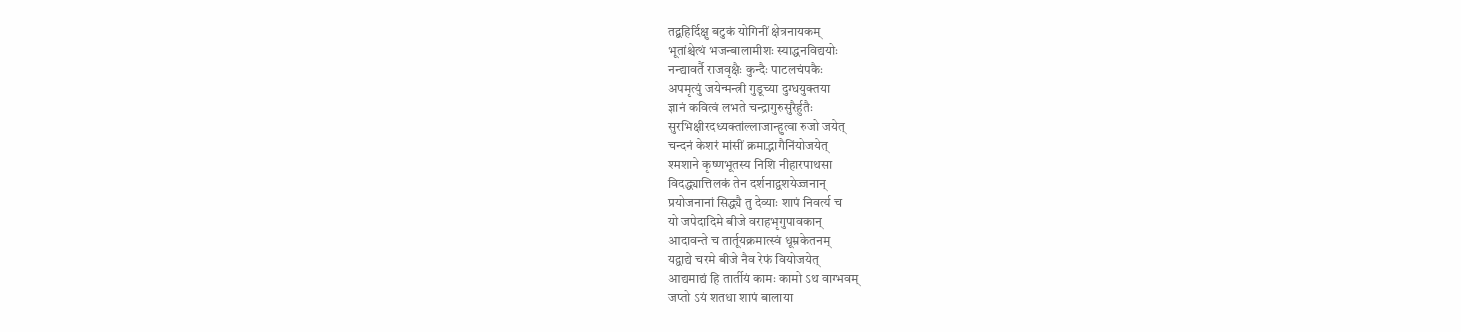तद्बहिर्दिक्षु बटुकं योगिनीं क्षेत्रनायकम्
भूतांश्चेत्थं भजन्बालामीशः स्याद्धनविद्ययोः
नन्द्यावर्तै राजवृक्षैः कुन्दैः पाटलचंपकैः
अपमृत्युं जयेन्मन्त्री गुडूच्या दुग्धयुक्तया
ज्ञानं कवित्वं लभते चन्द्रागुरुसुरैर्हुतैः
सुरभिक्षीरदध्यक्तांल्लाजान्हुत्वा रुजो जयेत्
चन्दनं केशरं मांसीं क्रमाद्भागैनिंयोजयेत्
श्मशाने कृष्णभूतस्य निशि नीहारपाथसा
विदद्ध्यात्तिलकं तेन दर्शनाद्वशयेज्जनान्
प्रयोजनानां सिद्ध्यै तु देव्याः शापं निवर्त्य च
यो जपेदादिमे बीजे वराहभृगुपावकान्
आदावन्ते च तार्तूयक्रमात्स्वं धूम्रकेतनम्
यद्वाद्ये चरमे बीजे नैव रेफं वियोजयेत्
आद्यमाद्यं हि तार्तीयं कामः कामो ऽथ वाग्भवम्
जप्तो ऽयं शतधा शापं बालाया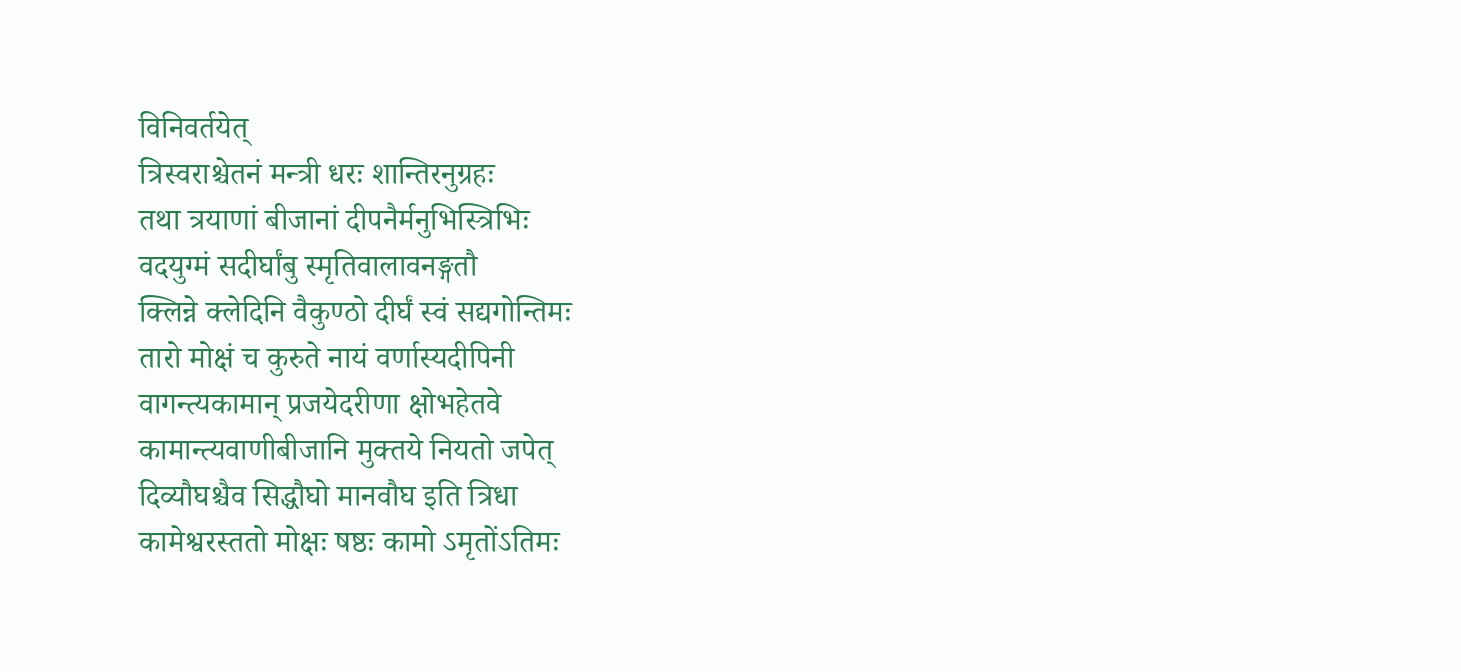विनिवर्तयेत्
त्रिस्वराश्चेतनं मन्त्री धरः शान्तिरनुग्रहः
तथा त्रयाणां बीजानां दीपनैर्मनुभिस्त्रिभिः
वदयुग्मं सदीर्घांबु स्मृतिवालावनङ्गतौ
क्लिन्ने क्लेदिनि वैकुण्ठो दीर्घं स्वं सद्यगोन्तिमः
तारो मोक्षं च कुरुते नायं वर्णास्यदीपिनी
वागन्त्यकामान् प्रजयेदरीणा क्षोभहेतवे
कामान्त्यवाणीबीजानि मुक्तये नियतो जपेत्
दिव्यौघश्चैव सिद्धौघो मानवौघ इति त्रिधा
कामेश्वरस्ततो मोक्षः षष्ठः कामो ऽमृतोंऽतिमः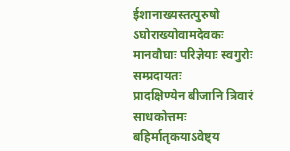ईशानाख्यस्तत्पुरुषो ऽघोराख्योवामदेवकः
मानवौघाः परिज्ञेयाः स्वगुरोः सम्प्रदायतः
प्रादक्षिण्येन बीजानि त्रिवारं साधकोत्तमः
बहिर्मातृकयाऽवेष्ट्य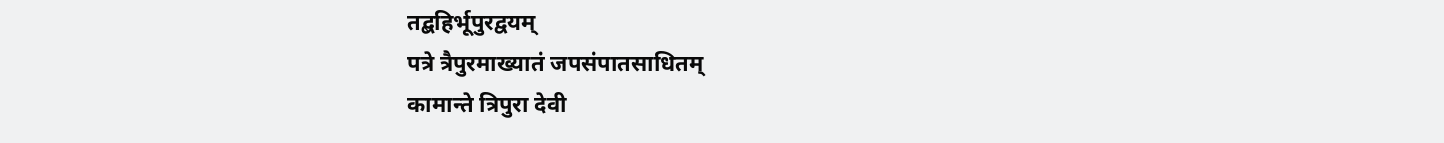तद्बहिर्भूपुरद्वयम्
पत्रे त्रैपुरमाख्यातं जपसंपातसाधितम्
कामान्ते त्रिपुरा देवी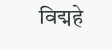विद्महे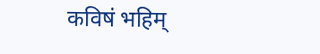कविषं भहिम्